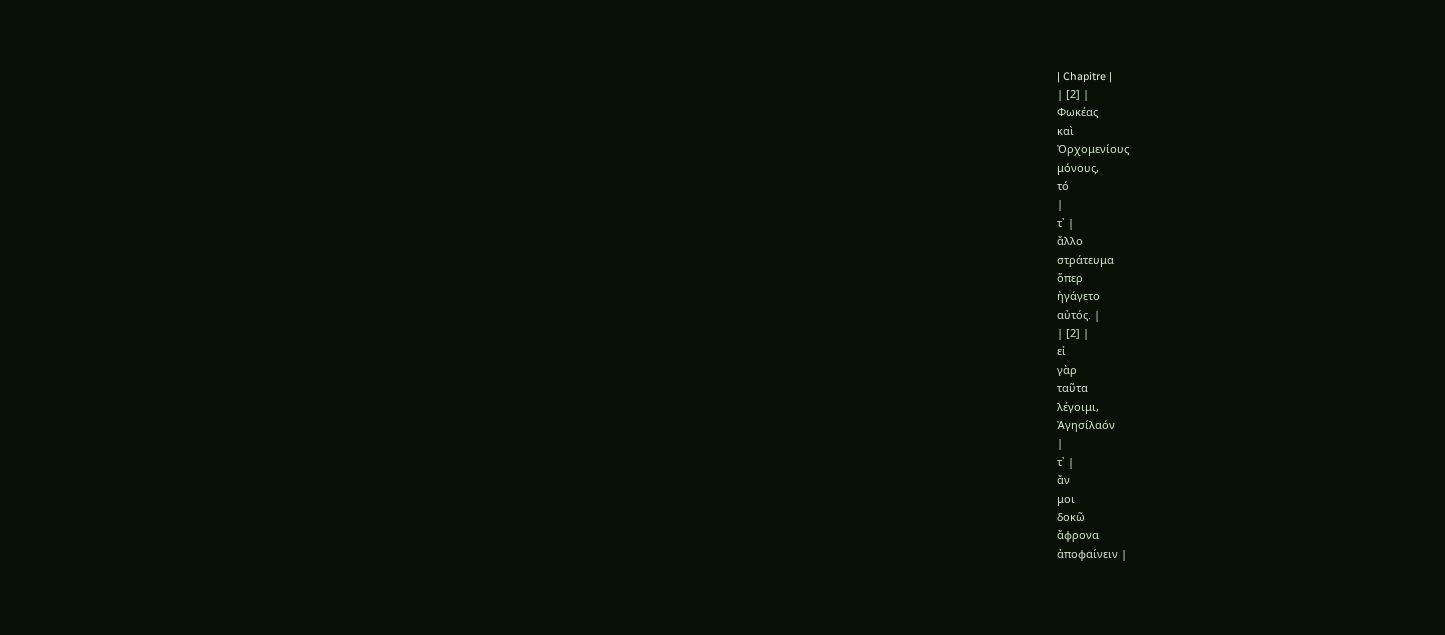| Chapitre |
| [2] |
Φωκέας
καὶ
Ὀρχομενίους
μόνους,
τό
|
τ᾽ |
ἄλλο
στράτευμα
ὅπερ
ἠγάγετο
αὐτός. |
| [2] |
εἰ
γὰρ
ταῦτα
λέγοιμι,
Ἀγησίλαόν
|
τ᾽ |
ἄν
μοι
δοκῶ
ἄφρονα
ἀποφαίνειν |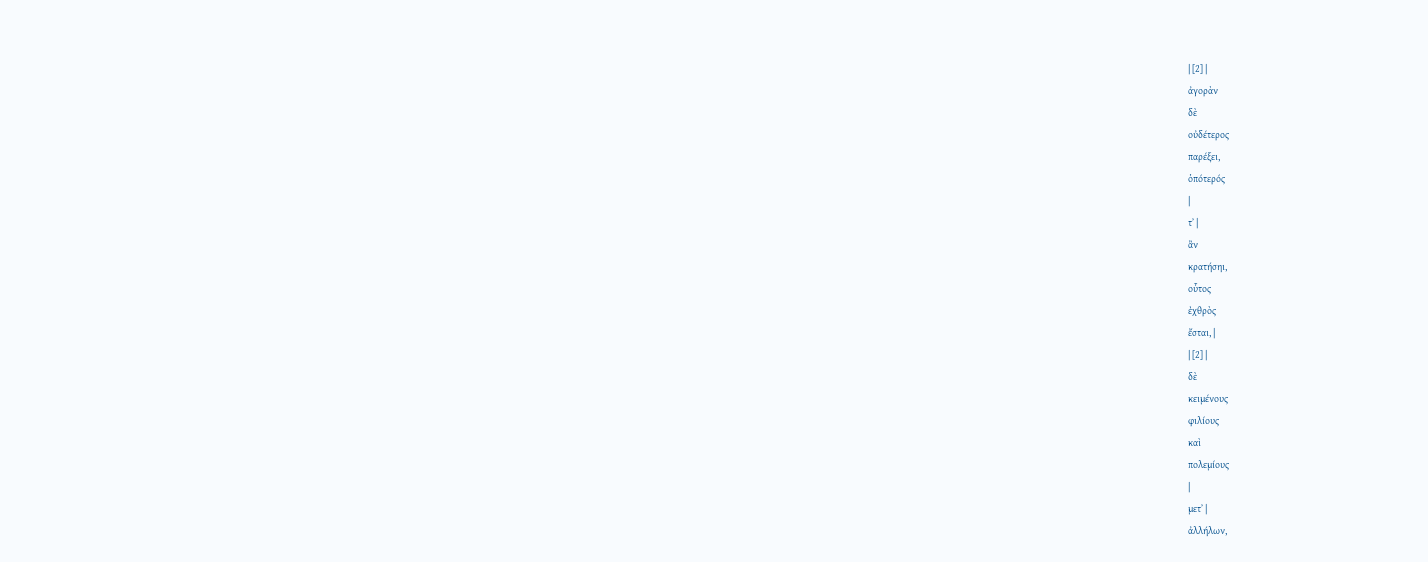| [2] |
ἀγορὰν
δὲ
οὐδέτερος
παρέξει,
ὁπότερός
|
τ᾽ |
ἂν
κρατήσηι,
οὗτος
ἐχθρὸς
ἔσται, |
| [2] |
δὲ
κειμένους
φιλίους
καὶ
πολεμίους
|
μετ᾽ |
ἀλλήλων,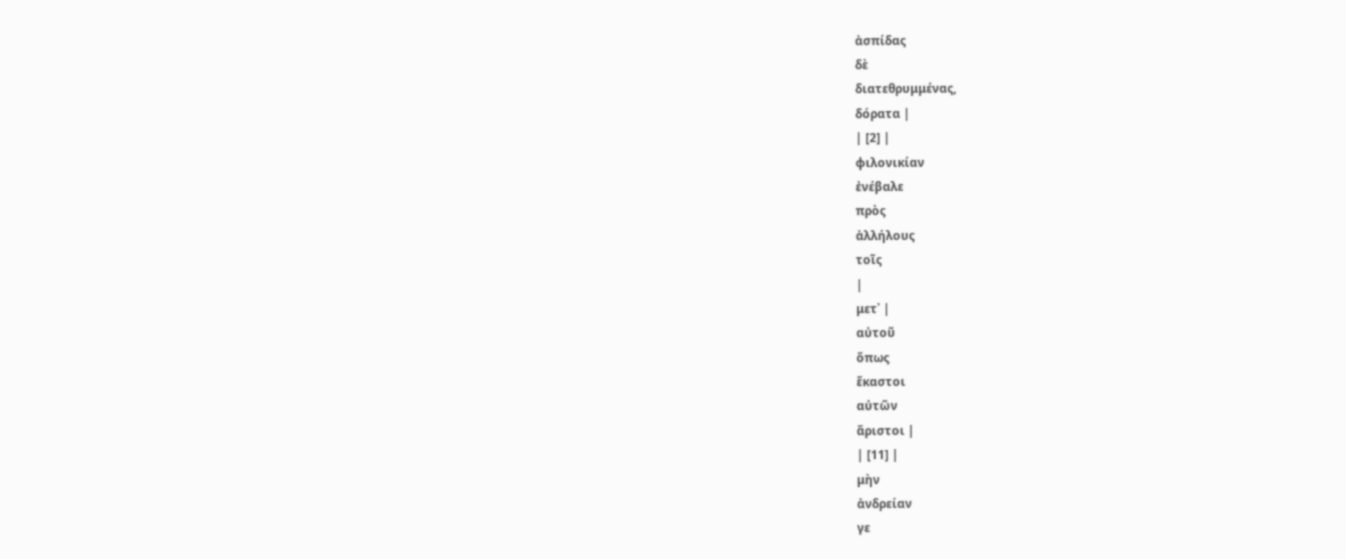ἀσπίδας
δὲ
διατεθρυμμένας,
δόρατα |
| [2] |
φιλονικίαν
ἐνέβαλε
πρὸς
ἀλλήλους
τοῖς
|
μετ᾽ |
αὐτοῦ
ὅπως
ἕκαστοι
αὐτῶν
ἄριστοι |
| [11] |
μὴν
ἀνδρείαν
γε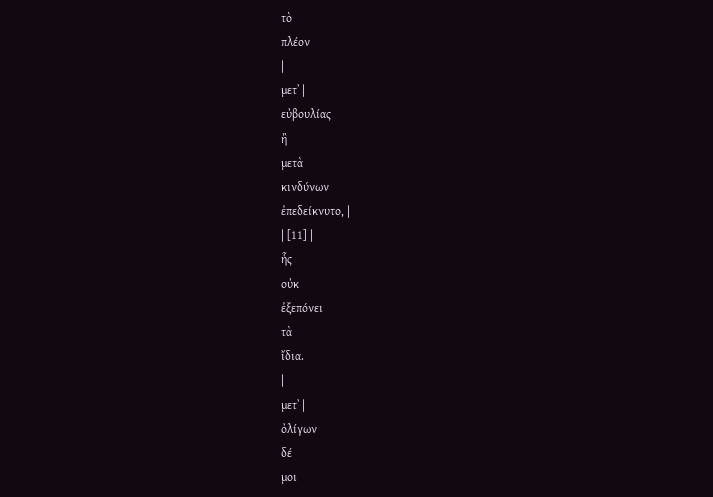τὸ
πλέον
|
μετ᾽ |
εὐβουλίας
ἢ
μετὰ
κινδύνων
ἐπεδείκνυτο, |
| [11] |
ἧς
οὐκ
ἐξεπόνει
τὰ
ἴδια.
|
μετ᾽ |
ὀλίγων
δέ
μοι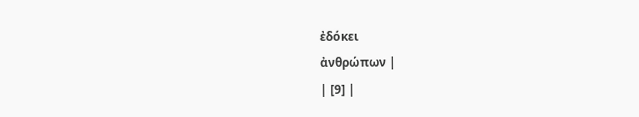ἐδόκει
ἀνθρώπων |
| [9] |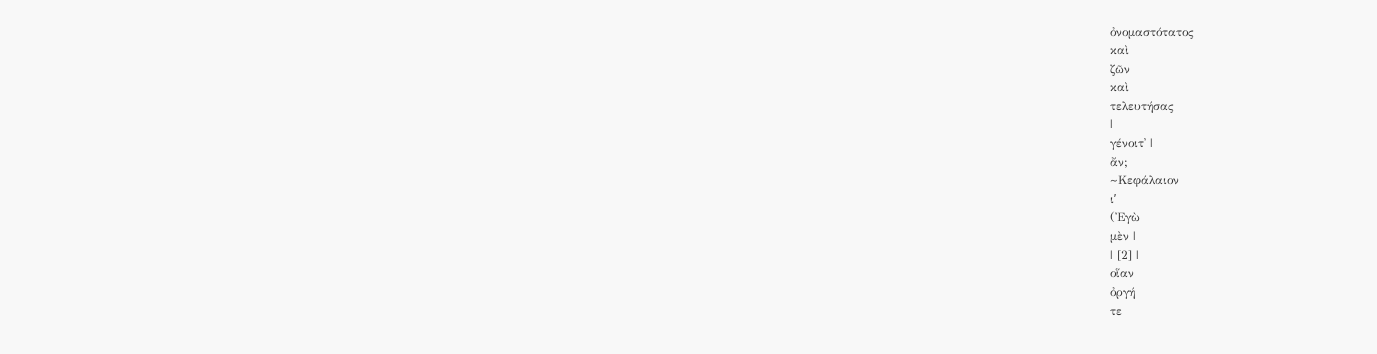ὀνομαστότατος
καὶ
ζῶν
καὶ
τελευτήσας
|
γένοιτ᾽ |
ἄν;
~Κεφάλαιον
ιʹ
(Ἐγὼ
μὲν |
| [2] |
οἵαν
ὀργή
τε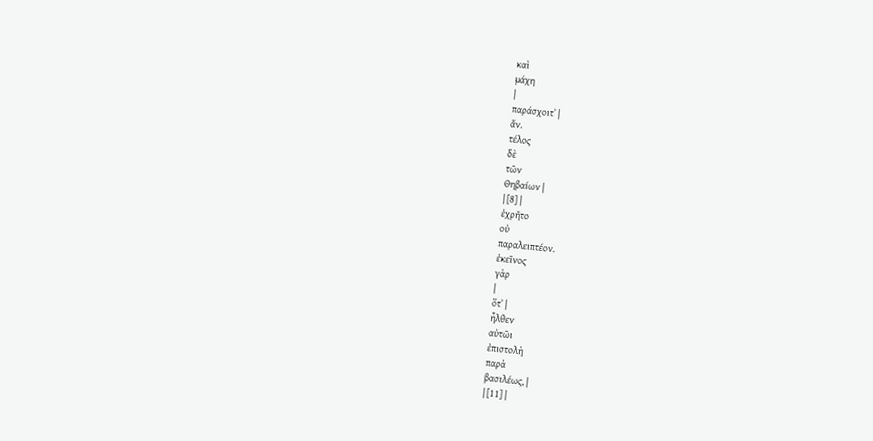καὶ
μάχη
|
παράσχοιτ᾽ |
ἄν.
τέλος
δὲ
τῶν
Θηβαίων |
| [8] |
ἐχρῆτο
οὐ
παραλειπτέον.
ἐκεῖνος
γὰρ
|
ὅτ᾽ |
ἦλθεν
αὐτῶι
ἐπιστολὴ
παρὰ
βασιλέως, |
| [11] |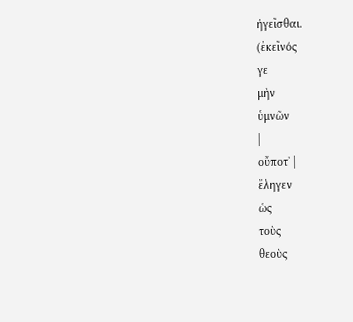ἡγεῖσθαι.
(ἐκεῖνός
γε
μὴν
ὑμνῶν
|
οὔποτ᾽ |
ἔληγεν
ὡς
τοὺς
θεοὺς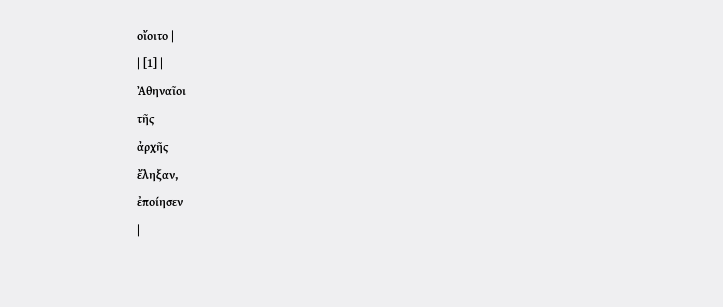οἴοιτο |
| [1] |
Ἀθηναῖοι
τῆς
ἀρχῆς
ἔληξαν,
ἐποίησεν
|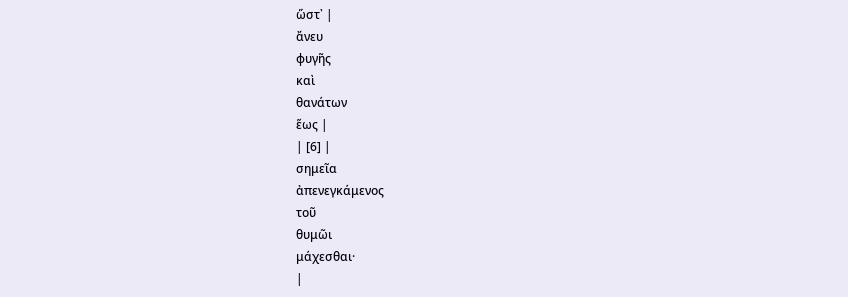ὥστ᾽ |
ἄνευ
φυγῆς
καὶ
θανάτων
ἕως |
| [6] |
σημεῖα
ἀπενεγκάμενος
τοῦ
θυμῶι
μάχεσθαι·
|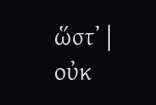ὥστ᾽ |
οὐκ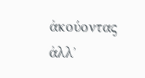ἀκούοντας
ἀλλ᾽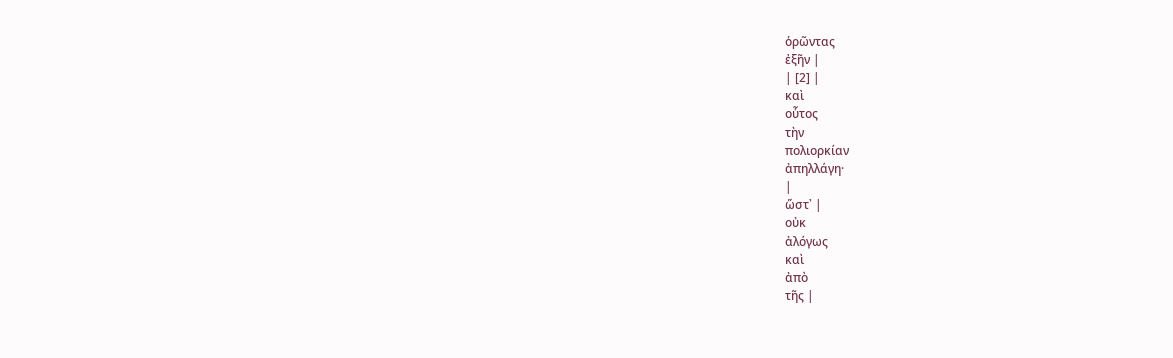ὁρῶντας
ἐξῆν |
| [2] |
καὶ
οὗτος
τὴν
πολιορκίαν
ἀπηλλάγη·
|
ὥστ᾽ |
οὐκ
ἀλόγως
καὶ
ἀπὸ
τῆς |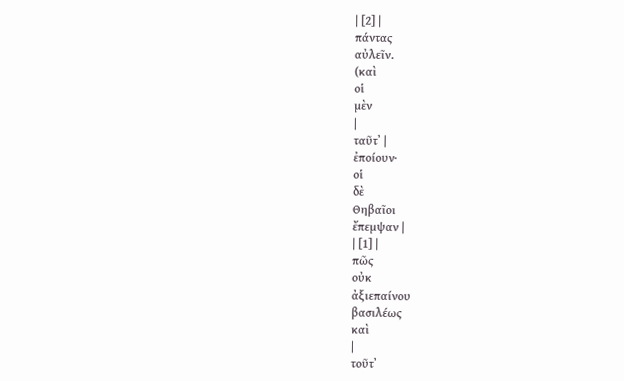| [2] |
πάντας
αὐλεῖν.
(καὶ
οἱ
μὲν
|
ταῦτ᾽ |
ἐποίουν·
οἱ
δὲ
Θηβαῖοι
ἔπεμψαν |
| [1] |
πῶς
οὐκ
ἀξιεπαίνου
βασιλέως
καὶ
|
τοῦτ᾽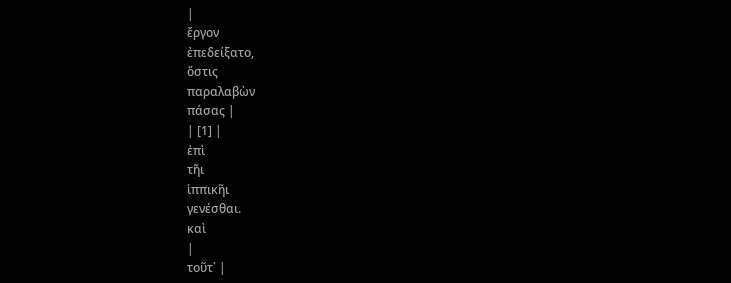|
ἔργον
ἐπεδείξατο,
ὅστις
παραλαβὼν
πάσας |
| [1] |
ἐπὶ
τῆι
ἱππικῆι
γενέσθαι.
καὶ
|
τοῦτ᾽ |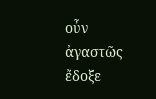οὖν
ἀγαστῶς
ἔδοξε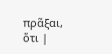πρᾶξαι,
ὅτι |